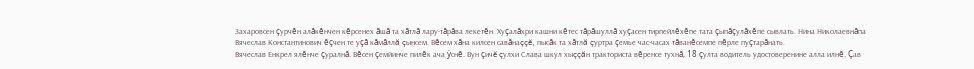Захаровсен çурчĕн алăкĕнчен кĕрсенех ăшă та хăтлă лару-тăрăва лекетĕн. Хуçалăхри кашни кĕтес тăрăшуллă хуçасен тирпейлĕхĕпе тата çыпăçулăхĕпе сывлать. Нина Николаевнăпа Вячеслав Константинович ĕçчен те уçă кăмăллă çынсем. Вĕсем хăна килсен савăнаççĕ, пысăк та хăтлă çуртра çемье час-часах тăванĕсемпе пĕрле пуçтарăнать.
Вячеслав Енкрел ялĕнче çуралнă. Вĕсен çемйинче пилĕк ача ÿснĕ. Вун çичĕ çулхи Слава шкул хыççăн тракториста вĕренсе тухнă, 18 çулта водитель удостоверенине алла илнĕ. Çав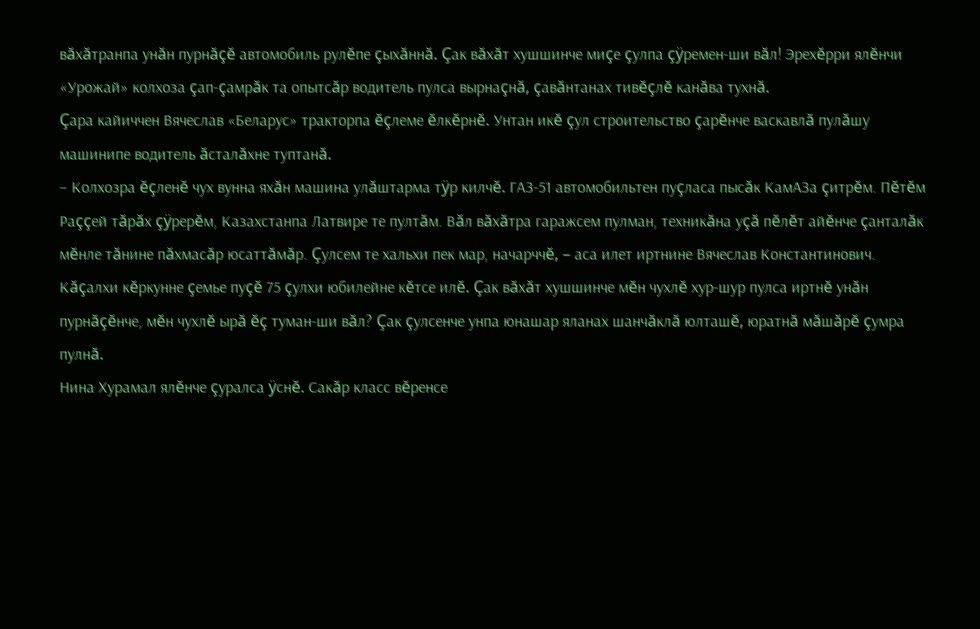вăхăтранпа унăн пурнăçĕ автомобиль рулĕпе çыхăннă. Çак вăхăт хушшинче миçе çулпа çÿремен-ши вăл! Эрехĕрри ялĕнчи «Урожай» колхоза çап-çамрăк та опытсăр водитель пулса вырнаçнă, çавăнтанах тивĕçлĕ канăва тухнă.
Çара кайиччен Вячеслав «Беларус» тракторпа ĕçлеме ĕлкĕрнĕ. Унтан икĕ çул строительство çарĕнче васкавлă пулăшу машинипе водитель ăсталăхне туптанă.
– Колхозра ĕçленĕ чух вунна яхăн машина улăштарма тÿр килчĕ. ГАЗ-51 автомобильтен пуçласа пысăк КамАЗа çитрĕм. Пĕтĕм Раççей тăрăх çÿрерĕм, Казахстанпа Латвире те пултăм. Вăл вăхăтра гаражсем пулман, техникăна уçă пĕлĕт айĕнче çанталăк мĕнле тăнине пăхмасăр юсаттăмăр. Çулсем те хальхи пек мар, начарччĕ, – аса илет иртнине Вячеслав Константинович.
Кăçалхи кĕркунне çемье пуçĕ 75 çулхи юбилейне кĕтсе илĕ. Çак вăхăт хушшинче мĕн чухлĕ хур-шур пулса иртнĕ унăн пурнăçĕнче, мĕн чухлĕ ырă ĕç туман-ши вăл? Çак çулсенче унпа юнашар яланах шанчăклă юлташĕ, юратнă мăшăрĕ çумра пулнă.
Нина Хурамал ялĕнче çуралса ÿснĕ. Сакăр класс вĕренсе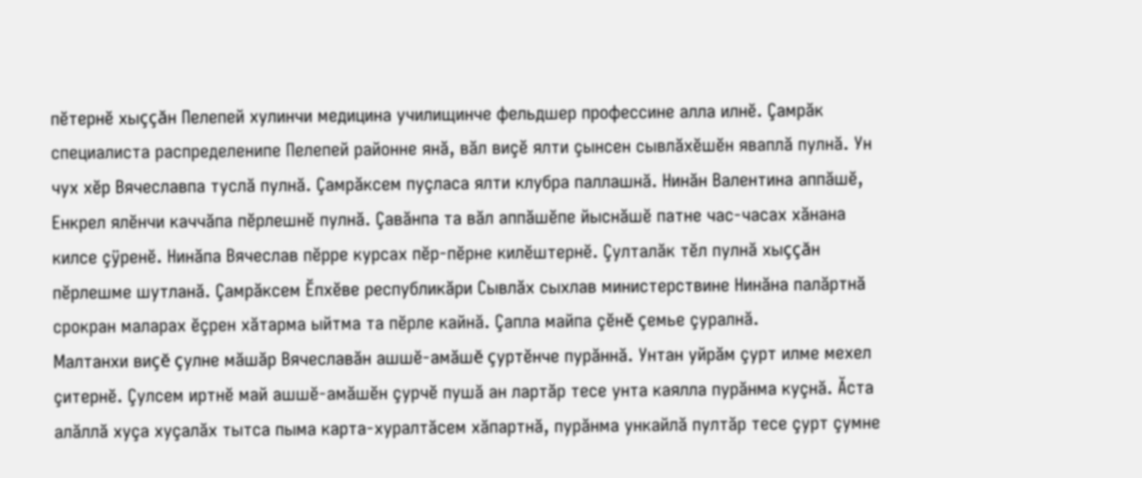пĕтернĕ хыççăн Пелепей хулинчи медицина училищинче фельдшер профессине алла илнĕ. Çамрăк специалиста распределенипе Пелепей районне янă, вăл виçĕ ялти çынсен сывлăхĕшĕн яваплă пулнă. Ун чух хĕр Вячеславпа туслă пулнă. Çамрăксем пуçласа ялти клубра паллашнă. Нинăн Валентина аппăшĕ, Енкрел ялĕнчи каччăпа пĕрлешнĕ пулнă. Çавăнпа та вăл аппăшĕпе йыснăшĕ патне час-часах хăнана килсе çÿренĕ. Нинăпа Вячеслав пĕрре курсах пĕр-пĕрне килĕштернĕ. Çулталăк тĕл пулнă хыççăн пĕрлешме шутланă. Çамрăксем Ĕпхĕве республикăри Сывлăх сыхлав министерствине Нинăна палăртнă срокран маларах ĕçрен хăтарма ыйтма та пĕрле кайнă. Çапла майпа çĕнĕ çемье çуралнă.
Малтанхи виçĕ çулне мăшăр Вячеславăн ашшĕ-амăшĕ çуртĕнче пурăннă. Унтан уйрăм çурт илме мехел çитернĕ. Çулсем иртнĕ май ашшĕ-амăшĕн çурчĕ пушă ан лартăр тесе унта каялла пурăнма куçнă. Ăста алăллă хуçа хуçалăх тытса пыма карта-хуралтăсем хăпартнă, пурăнма ункайлă пултăр тесе çурт çумне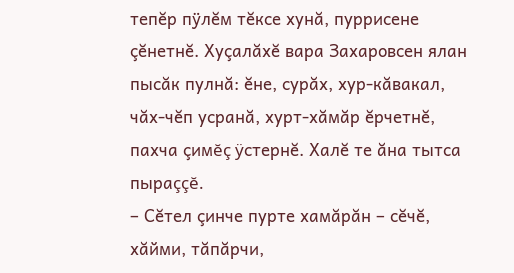тепĕр пÿлĕм тĕксе хунă, пуррисене çĕнетнĕ. Хуçалăхĕ вара Захаровсен ялан пысăк пулнă: ĕне, сурăх, хур-кăвакал, чăх-чĕп усранă, хурт-хăмăр ĕрчетнĕ, пахча çимĕç ÿстернĕ. Халĕ те ăна тытса пыраççĕ.
– Сĕтел çинче пурте хамăрăн – сĕчĕ, хăйми, тăпăрчи,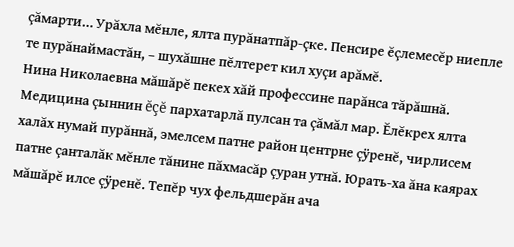çăмарти… Урăхла мĕнле, ялта пурăнатпăр-çке. Пенсире ĕçлемесĕр ниепле те пурăнаймастăн, – шухăшне пĕлтерет кил хуçи арăмĕ.
Нина Николаевна мăшăрĕ пекех хăй профессине парăнса тăрăшнă. Медицина çыннин ĕçĕ пархатарлă пулсан та çăмăл мар. Ĕлĕкрех ялта халăх нумай пурăннă, эмелсем патне район центрне çÿренĕ, чирлисем патне çанталăк мĕнле тăнине пăхмасăр çуран утнă. Юрать-ха ăна каярах мăшăрĕ илсе çÿренĕ. Тепĕр чух фельдшерăн ача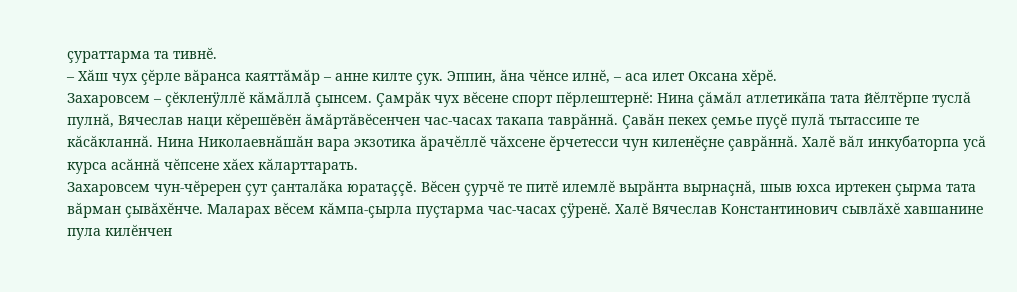çураттарма та тивнĕ.
– Хăш чух çĕрле вăранса каяттăмăр – анне килте çук. Эппин, ăна чĕнсе илнĕ, – аса илет Оксана хĕрĕ.
Захаровсем – çĕкленÿллĕ кăмăллă çынсем. Çамрăк чух вĕсене спорт пĕрлештернĕ: Нина çăмăл атлетикăпа тата йĕлтĕрпе туслă пулнă, Вячеслав наци кĕрешĕвĕн ăмăртăвĕсенчен час-часах такапа таврăннă. Çавăн пекех çемье пуçĕ пулă тытассипе те кăсăкланнă. Нина Николаевнăшăн вара экзотика ăрачĕллĕ чăхсене ĕрчетесси чун киленĕçне çаврăннă. Халĕ вăл инкубаторпа усă курса асăннă чĕпсене хăех кăларттарать.
Захаровсем чун-чĕререн çут çанталăка юратаççĕ. Вĕсен çурчĕ те питĕ илемлĕ вырăнта вырнаçнă, шыв юхса иртекен çырма тата вăрман çывăхĕнче. Маларах вĕсем кăмпа-çырла пуçтарма час-часах çÿренĕ. Халĕ Вячеслав Константинович сывлăхĕ хавшанине пула килĕнчен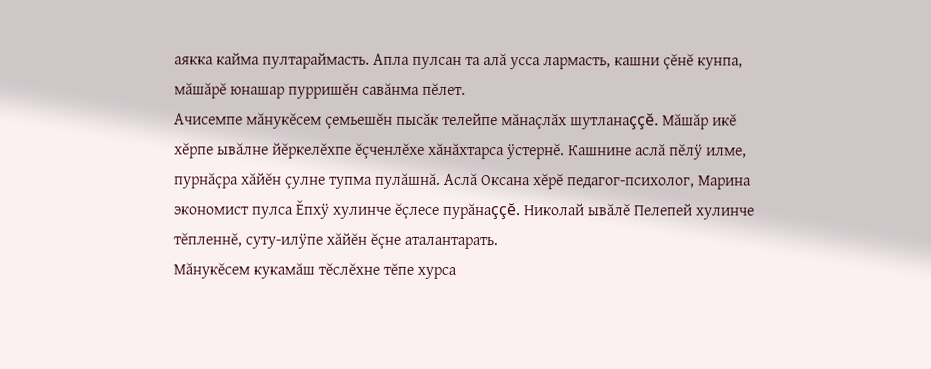аякка кайма пултараймасть. Апла пулсан та алă усса лармасть, кашни çĕнĕ кунпа, мăшăрĕ юнашар пурришĕн савăнма пĕлет.
Ачисемпе мăнукĕсем çемьешĕн пысăк телейпе мăнаçлăх шутланаççĕ. Мăшăр икĕ хĕрпе ывăлне йĕркелĕхпе ĕçченлĕхе хăнăхтарса ÿстернĕ. Кашнине аслă пĕлÿ илме, пурнăçра хăйĕн çулне тупма пулăшнă. Аслă Оксана хĕрĕ педагог-психолог, Марина экономист пулса Ĕпхÿ хулинче ĕçлесе пурăнаççĕ. Николай ывăлĕ Пелепей хулинче тĕпленнĕ, суту-илÿпе хăйĕн ĕçне аталантарать.
Мăнукĕсем кукамăш тĕслĕхне тĕпе хурса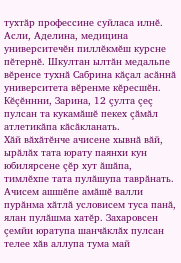тухтăр профессине суйласа илнĕ. Асли, Аделина, медицина университечĕн пиллĕкмĕш курсне пĕтернĕ. Шкултан ылтăн медальпе вĕренсе тухнă Сабрина кăçал асăннă университета вĕренме кĕресшĕн. Кĕçĕннни, Зарина, 12 çулта çеç пулсан та кукамăшĕ пекех çăмăл атлетикăпа кăсăкланать.
Хăй вăхăтĕнче ачисене хывнă вăй, ырăлăх тата юрату паянхи кун юбилярсене çĕр хут ăшăпа, тимлĕхпе тата пулăшупа таврăнать. Ачисем ашшĕпе амăшĕ валли пурăнма хăтлă условисем туса панă, ялан пулăшма хатĕр. Захаровсен çемйи юратупа шанчăклăх пулсан телее хăв аллупа тума май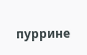пуррине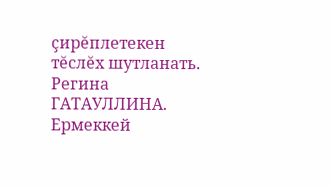çирĕплетекен тĕслĕх шутланать.
Регина ГАТАУЛЛИНА.
Ермеккей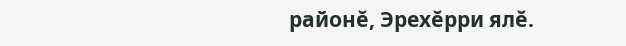районĕ, Эрехĕрри ялĕ.